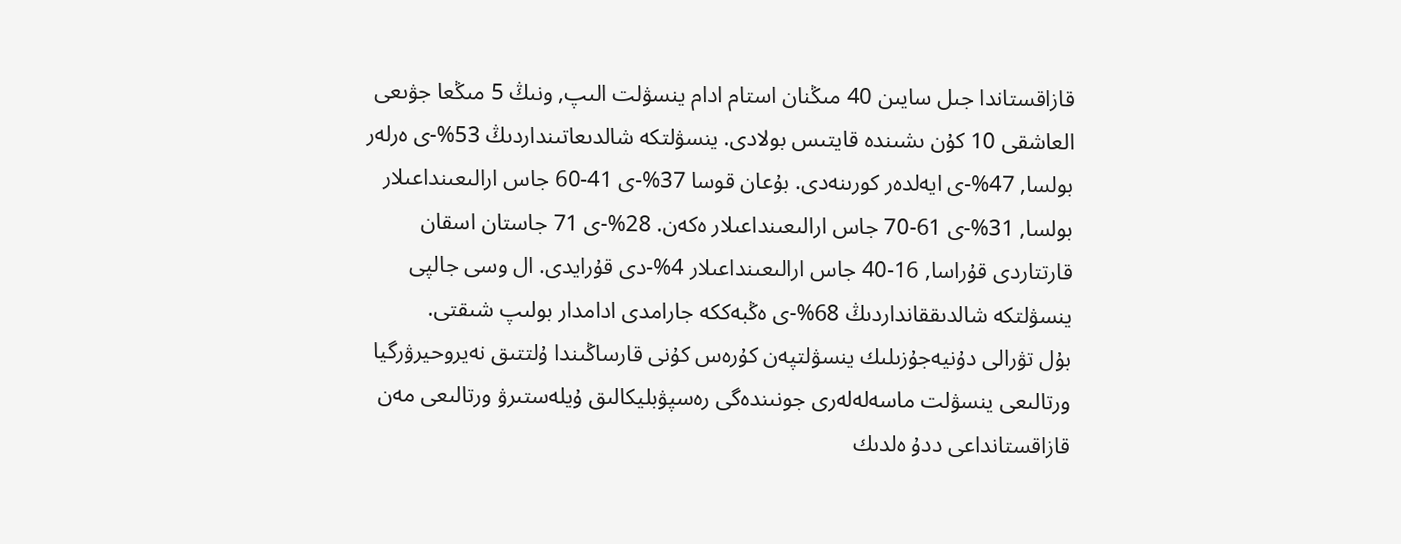قازاقستاندا جىل سايىن 40 مىڭنان استام ادام ينسۋلت الىپ, ونىڭ 5 مىڭعا جۋىعى العاشقى 10 كۇن ىشىندە قايتىس بولادى. ينسۋلتكە شالدىعاتىنداردىڭ 53%-ى ەرلەر بولسا, 47%-ى ايەلدەر كورىنەدى. بۇعان قوسا 37%-ى 41-60 جاس ارالىعىنداعىلار بولسا, 31%-ى 61-70 جاس ارالىعىنداعىلار ەكەن. 28%-ى 71 جاستان اسقان قارتتاردى قۇراسا, 16-40 جاس ارالىعىنداعىلار 4%-دى قۇرايدى. ال وسى جالپى ينسۋلتكە شالدىققانداردىڭ 68%-ى ەڭبەككە جارامدى ادامدار بولىپ شىقتى.
بۇل تۋرالى دۇنيەجۇزىلىك ينسۋلتپەن كۇرەس كۇنى قارساڭىندا ۇلتتىق نەيروحيرۋرگيا ورتالىعى ينسۋلت ماسەلەلەرى جونىندەگى رەسپۋبليكالىق ۇيلەستىرۋ ورتالىعى مەن قازاقستانداعى ددۇ ەلدىك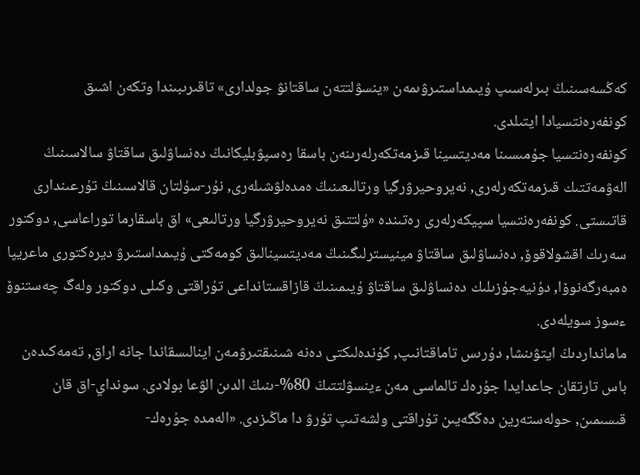كەڭسەسىنىڭ بىرلەسىپ ۇيىمداستىرۋىمەن «ينسۋلتتەن ساقتانۋ جولدارى» تاقىرىبىندا وتكەن اشىق كونفەرەنتسيادا ايتىلدى.
كونفەرەنتسيا جۇمىسىنا مەديتسينا قىزمەتكەرلەرىنەن باسقا رەسپۋبليكانىڭ دەنساۋلىق ساقتاۋ سالاسىنىڭ الەۋمەتتىك قىزمەتكەرلەرى, نەيروحيرۋرگيا ورتالىعىنىڭ ەمدەلۋشىلەرى, نۇر-سۇلتان قالاسىنىڭ تۇرعىندارى قاتىستى. كونفەرەنتسيا سپيكەرلەرى رەتىندە «ۇلتتىق نەيروحيرۋرگيا ورتالىعى» اق باسقارما توراعاسى, دوكتور سەرىك اقشولاقوۆ, دەنساۋلىق ساقتاۋ مينيسترلىگىنىڭ مەديتسينالىق كومەكتى ۇيىمداستىرۋ ديرەكتورى ماعريپا ەمبەرگەنوۆا, دۇنيەجۇزىلىك دەنساۋلىق ساقتاۋ ۇيىمىنىڭ قازاقستانداعى تۇراقتى وكىلى دوكتور ولەگ چەستنوۆ ءسوز سويلەدى.
مامانداردىڭ ايتۋىنشا, دۇرىس تاماقتانىپ, كۇندەلىكتى دەنە شىنىقتىرۋمەن اينالىسقاندا جانە اراق, تەمەكىدەن باس تارتقان جاعدايدا جۇرەك تالماسى مەن ءينسۋلتتىڭ 80%-ىنىڭ الدىن الۋعا بولادى. سونداي-اق قان قىسىمىن, حولەستەرين دەڭگەيىن تۇراقتى ولشەتىپ تۇرۋ دا ماڭىزدى. «الەمدە جۇرەك-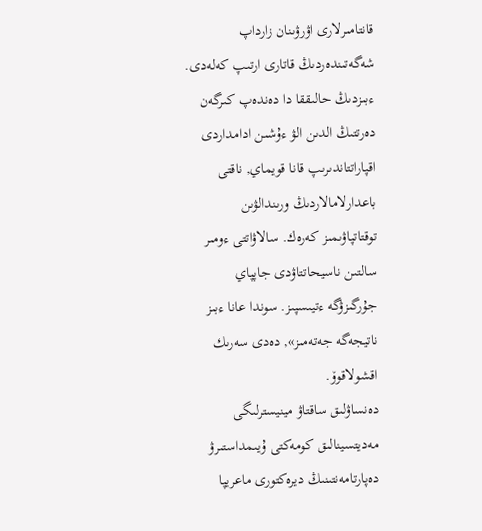قانتامىرلارى اۋرۋىنان زارداپ شەگەتىندەردىڭ قاتارى ارتىپ كەلەدى. ءبىزدىڭ حالىققا دا دەندەپ كىرگەن دەرتتىڭ الدىن الۋ ءۇشىن ادامداردى اقپاراتتاندىرىپ قانا قويماي, ناقتى باعدارلامالاردىڭ ورىندالۋىن توقتاتپاۋىمىز كەرەك. سالاۋاتتى ءومىر سالتىن ناسيحاتتاۋدى جاپپاي جۇرگىزۋگە ءتيىسپىز. سوندا عانا ءبىز ناتيجەگە جەتەمىز», دەدى سەرىك اقشولاقوۆ.
دەنساۋلىق ساقتاۋ مينيسترلىگى مەديتسينالىق كومەكتى ۇيىمداستىرۋ دەپارتامەنتىنىڭ ديرەكتورى ماعريپا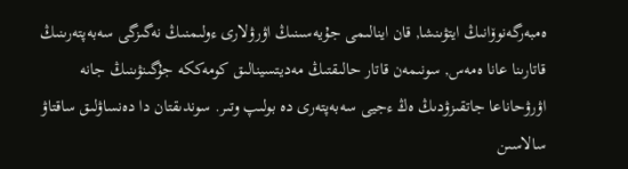ەمبەرگەنوۆانىڭ ايتۋىنشا, قان اينالىمى جۇيەسىنىڭ اۋرۋلارى ءولىمنىڭ نەگىزگى سەبەپتەرىنىڭ قاتارىنا عانا ەمەس, سونىمەن قاتار حالىقتىڭ مەديتسينالىق كومەككە جۇگىنۋىنىڭ جانە اۋرۋحاناعا جاتقىزۋدىڭ ەڭ ءجيى سەبەپتەرى دە بولىپ وتىر. سوندىقتان دا دەنساۋلىق ساقتاۋ سالاسىن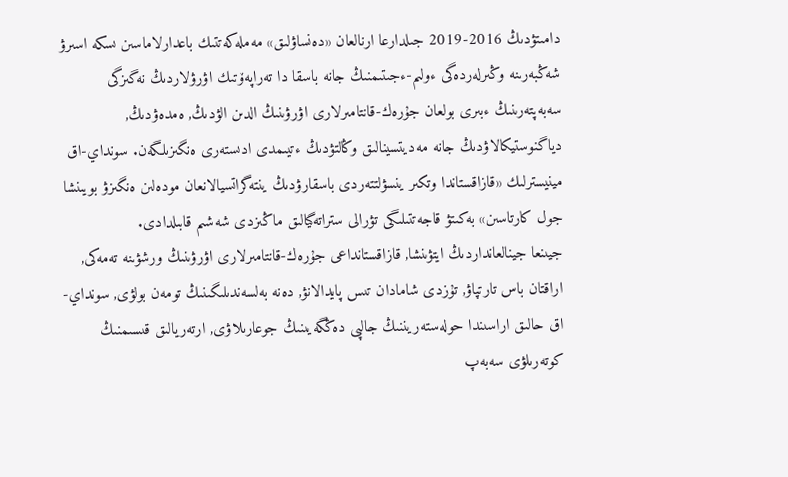دامىتۋدىڭ 2016-2019 جىلدارعا ارنالعان «دەنساۋلىق» مەملەكەتتىك باعدارلاماسىن ىسكە اسىرۋ شەڭبەرىنە وڭىرلەردەگى ءولىم-ءجىتىمنىڭ جانە باسقا دا تەراپەۆتىك اۋرۋلاردىڭ نەگىزگى سەبەپتەرىنىڭ ءبىرى بولعان جۇرەك-قانتامىرلارى اۋرۋىنىڭ الدىن الۋدىڭ, ەمدەۋدىڭ, دياگنوستيكالاۋدىڭ جانە مەديتسينالىق وڭالتۋدىڭ ءتيىمدى ادىستەرى ەنگىزىلگەن. سونداي-اق مينيسترلىك «قازاقستاندا وتكىر ينسۋلتتەردى باسقارۋدىڭ ينتەگراتسيالانعان مودەلىن ەنگىزۋ بويىنشا جول كارتاسىن» بەكىتۋ قاجەتتىلىگى تۋرالى ستراتەگيالىق ماڭىزدى شەشىم قابىلدادى.
جيىنعا جينالعانداردىڭ ايتۋىنشا, قازاقستانداعى جۇرەك-قانتامىرلارى اۋرۋىنىڭ ورشۋىنە تەمەكى, اراقتان باس تارتپاۋ, تۇزدى شامادان تىس پايدالانۋ, دەنە بەلسەندىلىگىنىڭ تومەن بولۋى, سونداي-اق حالىق اراسىندا حولەستەريننىڭ جالپى دەڭگەيىنىڭ جوعارىلاۋى, ارتەريالىق قىسىمنىڭ كوتەرىلۋى سەبەپ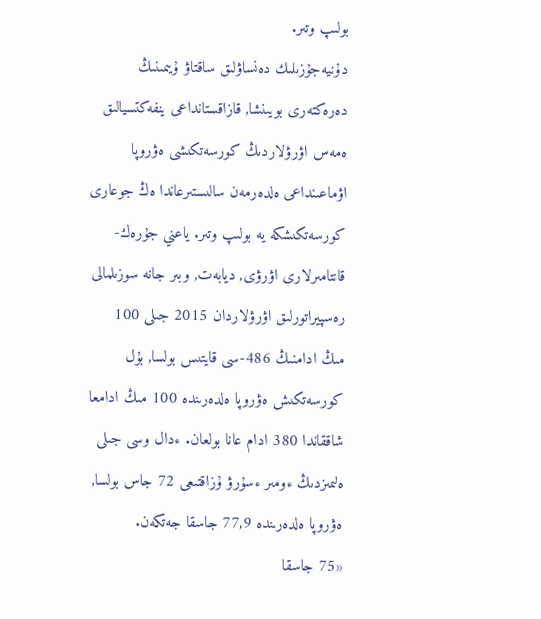بولىپ وتىر.
دۇنيەجۇزىلىك دەنساۋلىق ساقتاۋ ۇيىمىنىڭ دەرەكتەرى بويىنشا, قازاقستانداعى ينفەكتسيالىق ەمەس اۋرۋلاردىڭ كورسەتكىشى ەۋروپا اۋماعىنداعى ەلدەرمەن سالىستىرعاندا ەڭ جوعارى كورسەتكىشكە يە بولىپ وتىر. ياعني جۇرەك-قانتامىرلارى اۋرۋى, ديابەت, وبىر جانە سوزىلمالى رەسپيراتورلىق اۋرۋلاردان 2015 جىلى 100 مىڭ ادامنىڭ 486-سى قايتىس بولسا, بۇل كورسەتكىش ەۋروپا ەلدەرىندە 100 مىڭ ادامعا شاققاندا 380 ادام عانا بولعان. ءدال وسى جىلى ەلىمىزدىڭ ءومىر ءسۇرۋ ۇزاقتىعى 72 جاس بولسا, ەۋروپا ەلدەرىندە 77,9 جاسقا جەتكەن.
«75 جاسقا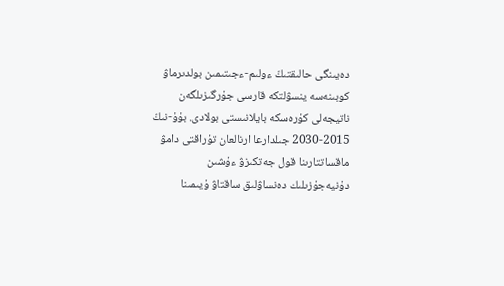دەيىنگى حالىقتىڭ ءولىم-ءجىتىمىن بولدىرماۋ كوبىنەسە ينسۋلتكە قارسى جۇرگىزىلگەن ناتيجەلى كۇرەسكە بايلانىستى بولادى. بۇۇ-نىڭ 2015-2030 جىلدارعا ارنالعان تۇراقتى دامۋ ماقساتتارىنا قول جەتكىزۋ ءۇشىن دۇنيەجۇزىلىك دەنساۋلىق ساقتاۋ ۇيىمىنا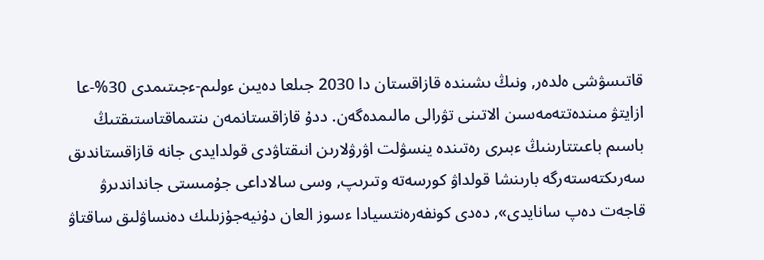قاتىسۋشى ەلدەر, ونىڭ ىشىندە قازاقستان دا 2030 جىلعا دەيىن ءولىم-ءجىتىمدى 30%-عا ازايتۋ مىندەتتەمەسىن الاتىنى تۋرالى مالىمدەگەن. ددۇ قازاقستانمەن ىنتىماقتاستىقتىڭ باسىم باعىتتارىنىڭ ءبىرى رەتىندە ينسۋلت اۋرۋلارىن انىقتاۋدى قولدايدى جانە قازاقستاندىق سەرىكتەستەرگە بارىنشا قولداۋ كورسەتە وتىرىپ, وسى سالاداعى جۇمىستى جانداندىرۋ قاجەت دەپ سانايدى», دەدى كونفەرەنتسيادا ءسوز العان دۇنيەجۇزىلىك دەنساۋلىق ساقتاۋ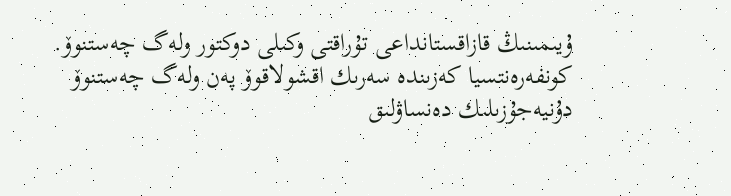ۇيىمىنىڭ قازاقستانداعى تۇراقتى وكىلى دوكتور ولەگ چەستنوۆ.
كونفەرەنتسيا كەزىندە سەرىك اقشولاقوۆ پەن ولەگ چەستنوۆ دۇنيەجۇزىلىك دەنساۋلىق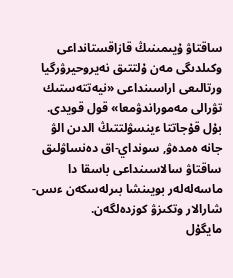ساقتاۋ ۇيىمىنىڭ قازاقستانداعى وكىلدىگى مەن ۇلتتىق نەيروحيرۋرگيا ورتالىعى اراسىنداعى «نيەتتەستىك تۋرالى مەموراندۋمعا» قول قويدى. بۇل قۇجاتتا ءينسۋلتتىڭ الدىن الۋ جانە ەمدەۋ, سونداي-اق دەنساۋلىق ساقتاۋ سالاسىنداعى باسقا دا ماسەلەلەر بويىنشا بىرلەسكەن ءىس-شارالار وتكىزۋ كوزدەلگەن.
مايگۇل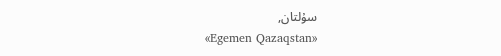سۇلتان,
«Egemen Qazaqstan»